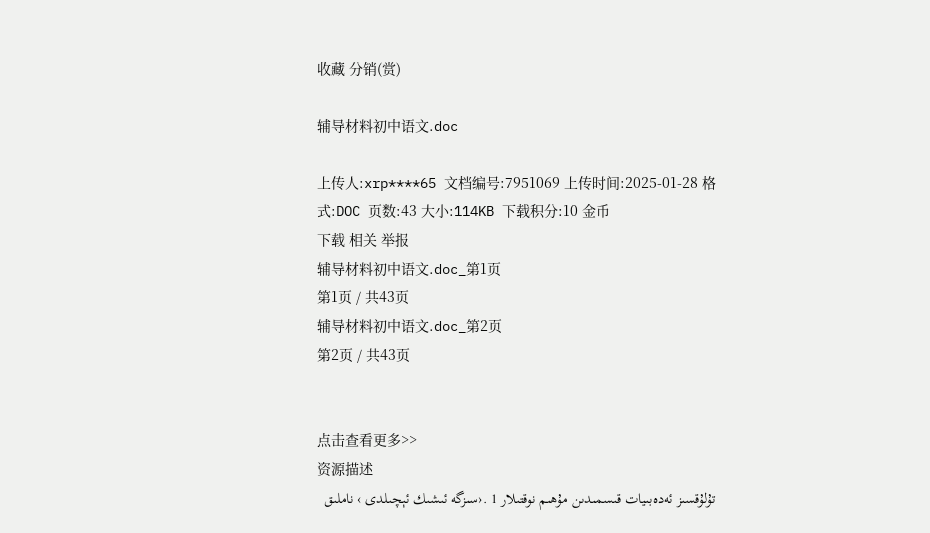收藏 分销(赏)

辅导材料初中语文.doc

上传人:xrp****65 文档编号:7951069 上传时间:2025-01-28 格式:DOC 页数:43 大小:114KB 下载积分:10 金币
下载 相关 举报
辅导材料初中语文.doc_第1页
第1页 / 共43页
辅导材料初中语文.doc_第2页
第2页 / 共43页


点击查看更多>>
资源描述
تۇلۇقسىز ئەدەبىيات قىسمىدىن مۇھىم نوقتىلار 1 .‹سىزگە ئىشىك ئېچىلدى › ناملىق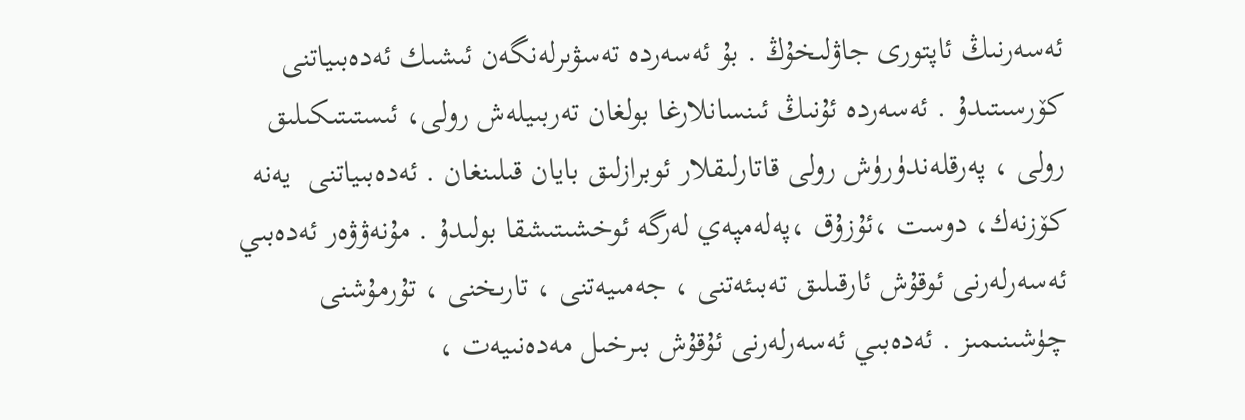ئەسەرنىڭ ئاپتورى جاۋلىخۇڭ . بۇ ئەسەردە تەسۋىرلەنگەن ئىشىك ئەدەبىياتنى كۆرسىتىدۇ . ئەسەردە ئۇنىڭ ئىنسانلارغا بولغان تەربىيلەش رولى، ئىستىتىكىلىق رولى ، پەرقلەندۈرۈش رولى قاتارلىقلار ئوبرازلىق بايان قىلىنغان . ئەدەبىياتنى  يەنە كۆزنەك، دوست ،ئۇزۇق ،پەلەمپەي لەرگە ئوخشىتىشقا بولىدۇ . مۇنەۋۋەر ئەدەبىي ئەسەرلەرنى ئوقۇش ئارقىلىق تەبىئەتنى ، جەمىيەتنى ، تارىخنى ، تۇرمۇشنى چۈشىنىمىز . ئەدەبىي ئەسەرلەرنى ئۇقۇش بىرخىل مەدەنىيەت ،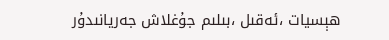ھېسيات ،ئەقىل ،بىلىم جۇغلاش جەريانىدۇر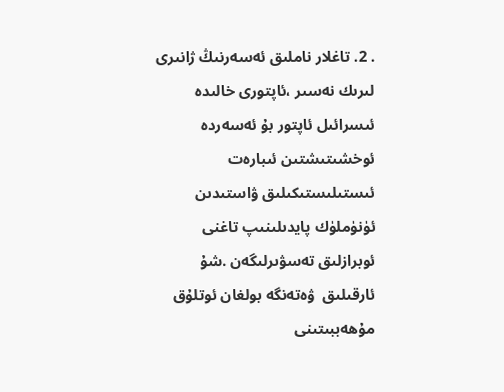. 2. تاغلار ناملىق ئەسەرنىڭ ژانىرى لىرىك نەسىر ،ئاپتورى خالىدە ئىسرائىل ئاپتور بۇ ئەسەردە ئوخشىتىشتىن ئىبارەت ئىستىلىستىكىلىق ۋاستىدىن ئۈنۈملۈك پايدىلىنىپ تاغنى ئوبرازلىق تەسۋىرلىگەن .شۇ ئارقىلىق  ۋەتەنگە بولغان ئوتلۇق مۇھەببىتىنى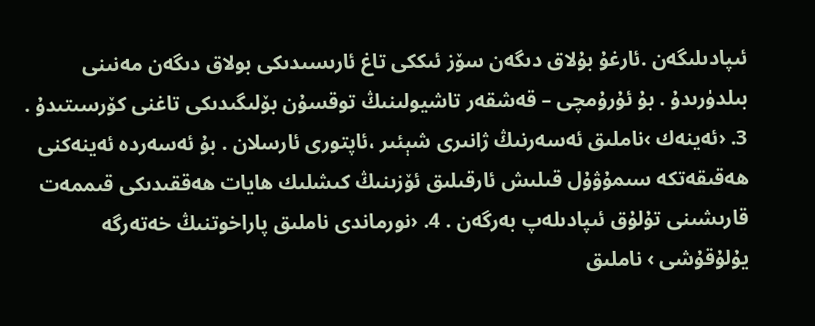ئىپادىلىگەن .ئارغۇ بۇلاق دىگەن سۆز ئىككى تاغ ئارىسىدىكى بولاق دىگەن مەنىنى بىلدۈرىدۇ . بۇ ئۇرۇمچى – قەشقەر تاشيولىنىڭ توقسۇن بۆلىگىدىكى تاغنى كۆرسىتىدۇ . 3. ‹ئەينەك ›ناملىق ئەسەرنىڭ ژانىرى شېئىر ،ئاپتورى ئارسلان . بۇ ئەسەردە ئەينەكنى ھەقىقەتكە سىمۇۋۇل قىلىش ئارقىلىق ئۆزىنىڭ كىشلىك ھايات ھەققىدىكى قىممەت قارىشىنى تۇلۇق ئىپادىلەپ بەرگەن . 4. ‹نورماندى ناملىق پاراخوتنىڭ خەتەرگە يۇلۇقۇشى › ناملىق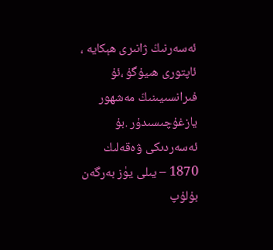ئەسەرنىڭ ژانىرى ھېكايە ، ئاپتورى ھىيۇگۇ ،ئۇ فىرانسىيىنىڭ مەشھور يازغۇچىسىدۇر .بۇ ئەسەردىكى ۋەقەلىك 1870 – يىلى يۈز بەرگەن بۇلۇپ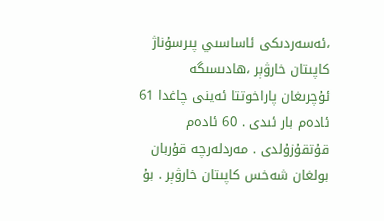،ئەسەردىكى ئاساسىي پىرسۇناژ كاپىتان خارۋېر ،ھادىسىگە ئۇچرىغان پاراخوتتا ئەينى چاغدا 61 ئادەم بار ئىدى . 60 ئادەم قۇتقۇزۇلدى . مەردلەرچە قۇربان بولغان شەخس كاپىتان خارۋېر . بۇ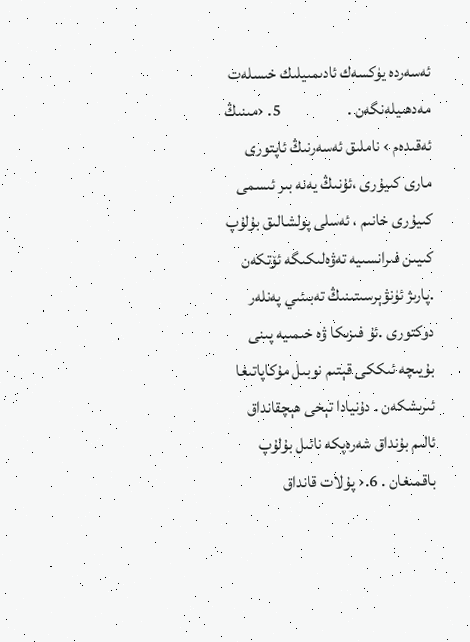ئەسەردە يۈكسەك ئادىمىيلىك خىسلەت مەدھىيلەنگەن .                    5. ‹مىنىڭ ئەقىدەم › ناملىق ئەسەرنىڭ ئاپتورى مارى كىيۇرى ،ئۇنىڭ يەنە بىر ئىسمى كىيۇرى خانىم ، ئەسلى پولشالىق بۇلۇپ كىيىن فىرانسىيە تەۋەلىكىگە ئۆتكەن .پارىژ ئۈنۋېرسىتىنىڭ تەبىئىي پەنلەر دوكتورى .ئۇ فىزىكا ۋە خىمىيە پىنى بۇيىچە ئىككى قېتىم نوبىل مۇكاپاتىغا ئىرىشكەن . دۇنيادا تېخى ھېچقانداق ئالىم بۇنداق شەرەپكە نائىل بۇلۇپ باقمىغان . 6.‹ پۇلات قانداق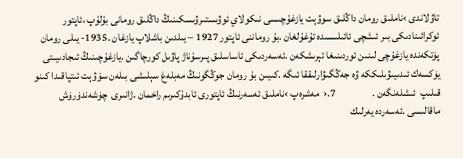تاۋلاندى ›ناملىق رومان داڭلىق سوۋېت يازغۇچىسى نىكولاي ئوۋىستىرۋىسكىنىڭ داڭلىق رومانى بۇلۇپ ،ئاپتور ئوكرائىنادىكى بىر ئىشچى ئائىلىسىدە تۇغۇلغان .بۇ روماننى ئاپتور 1927 – يىلدىن باشلاپ يازغان .1935- يىلى رومان پۈتكەندە يازغۇچى لىنىن ئوردىنىغا ئېرىشكەن .ئەسەردىكى ئاساسلىق پىرسۇناژ پاۋىل كورچاگىن .يازغۇچىنىڭ ئىجادىيىتى يۈكسەك ئىدىيىۋىلىككە ۋە جەڭگىۋارلىققا ئىگە .كىيىن بۇ رومان جوڭگونىڭ مەبلەغ سېلىشى بىلەن سۆۋېت ئىتپاقىدا كىنو قىلىپ  ئىشلەنگەن .                 7.‹  مەشرەپ ›ناملىق ئەسەرنىڭ ئاپتورى ئابدۇكىرىم راخمان .ژانىرى  چۈشەندۈرۈش ماقالىسى .ئەسەردە يەرلىك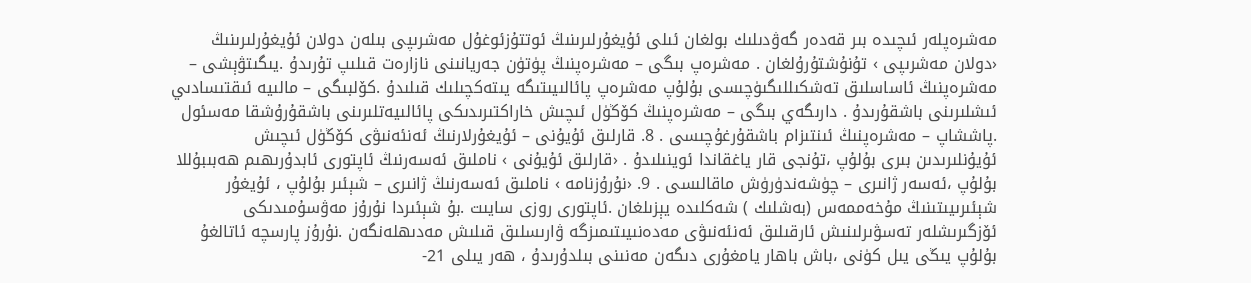مەشرەپلەر ئىچىدە بىر قەدەر گەۋدىلىك بولغان ئىلى ئۇيغۇرلىرىنىڭ ئوتتۇزئوغۇل مەشرىپى بىلەن دولان ئۇيغۇرلىرىنىڭ ‹دولان مەشرىپى › تۇنۇشتۇرۇلغان . مەشرەپ بىگى – مەشرەپنىڭ پۈتۈن جەريانىنى نازارەت قىلىپ تۇرىدۇ .يىگىتۋېشى – مەشرەپنىڭ ئاساسلىق تەشكىللىگىۈچىسى بۇلۇپ مەشرەپ پائالىيىتىگە يىتەكچىلىك قىلىدۇ .كۆلبىگى – مالىيە ئىقتىسادىي ئىشلىرىنى باشقۇرىدۇ . دارىگەي بىگى – مەشرەپنىڭ كۆڭۈل ئىچىش خاراكتىرىدىكى پائالىيەتلىرىنى باشقۇرۇشقا مەسئول .پاششاپ – مەشرەپنىڭ ئىنتىزام باشقۇرغۇچىسى . 8. قارلىق ئۇيۇنى – ئۇيغۇرلارنىڭ ئەنئەنىۋى كۆڭۈل ئىچىش ئۇيۇنلىرىدىن بىرى بۇلۇپ ،تۇنجى قار ياغقاندا ئوينىلىدۇ . ‹قارلىق ئۇيۇنى › ناملىق ئەسەرنىڭ ئاپتورى ئابدۇرىھىم ھەبىبۇللا بۇلۇپ ،ئەسەر ژانىرى – چۈشەندۈرۈش ماقالىسى . 9. ‹نۇرۇزنامە › ناملىق ئەسەرنىڭ ژانىرى – شېئىر بۇلۇپ ، ئۇيغۇر شېئىرىيىتىنىڭ مۇخەممەس (بەشلىك ) شەكلىدە يېزىلغان .ئاپتورى روزى سايىت .بۇ شېئىردا نۇرۇز مەۋسۇمىدىكى ئۆزگىرىشلەر تەسۋىرلىنىش ئارقىلىق ئەنئەنىۋى مەدەنىيىتىمىزگە ۋارىسلىق قىلىش مەدىھلەنگەن .نۇرۇز پارسچە ئاتالغۇ بۇلۇپ يىڭى يىل كۈنى ،باش باھار يامغۇرى دىگەن مەنىنى بىلدۇرىدۇ ، ھەر يىلى 21-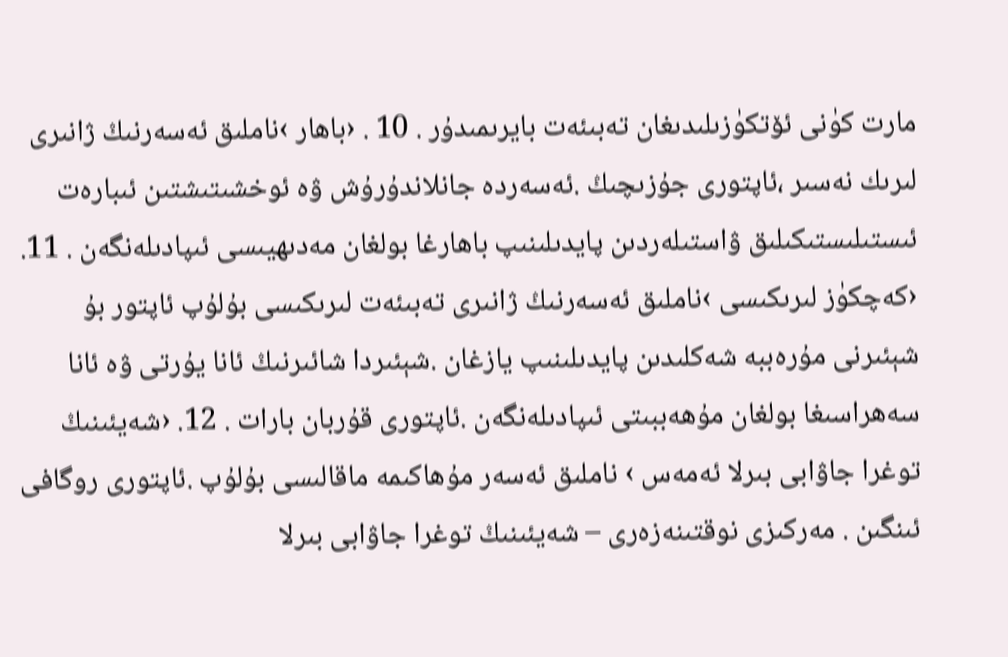مارت كۈنى ئۆتكۈزىلىدىغان تەبىئەت بايرىمىدۇر . 10 . ‹باھار ›ناملىق ئەسەرنىڭ ژانىرى لىرىك نەسىر ،ئاپتورى جۇزىچىڭ .ئەسەردە جانلاندۇرۇش ۋە ئوخشىتىشتىن ئىبارەت ئىستىلىستىكىلىق ۋاستىلەردىن پايدىلىنىپ باھارغا بولغان مەدىھيىسى ئىپادىلەنگەن . 11. ‹كەچكۈز لىرىكىسى ›ناملىق ئەسەرنىڭ ژانىرى تەبىئەت لىرىكىسى بۇلۇپ ئاپتور بۇ شېئىرنى مۇرەببە شەكلىدىن پايدىلىنىپ يازغان .شېئىردا شائىرنىڭ ئانا يۇرتى ۋە ئانا سەھراسىغا بولغان مۇھەببىتى ئىپادىلەنگەن .ئاپتورى قۇربان بارات . 12. ‹شەيئىنىڭ توغرا جاۋابى بىرلا ئەمەس › ناملىق ئەسەر مۇھاكىمە ماقالىسى بۇلۇپ .ئاپتورى روگافى ئىنگىن . مەركىزى نوقتىنەزەرى – شەيئىنىڭ توغرا جاۋابى بىرلا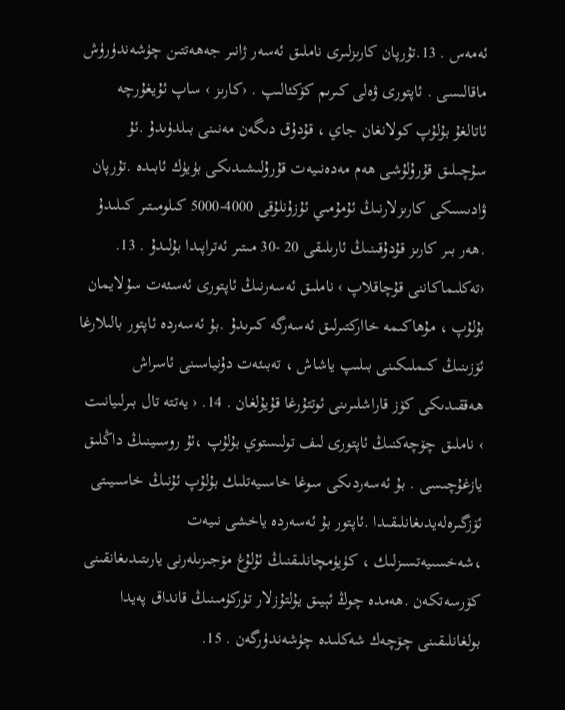ئەمەس . 13.تۇرپان كارىزلىرى ناملىق ئەسەر ژانىر جەھەتتىن چۈشەندۈرۈش ماقالىسى . ئاپتورى ۋەلى كىرىم كۆكئالىپ . ‹كارىز › ساپ ئۇيغۇرچە ئاتالغۇ بۇلۇپ كولانغان جاي ، قۇدۇق دىگەن مەنىنى بىلدۈىدۇ .ئۇ سۇچىلىق قۇرۇلۇشى ھەم مەدەنىيەت قۇرۇلىشىدىكى بۈيۈك ئابىدە .تۇرپان ۋادىسىكى كارىزلارنىڭ ئۇمۇمىي ئۇزۇنلۇقى 4000-5000 كىلومىتىر كىلىدۇ .ھەر بىر كارىز قۇدۇقىنىڭ ئارىلىقى 20 -30 مىتىر ئەتراپىدا بۇلىدۇ . 13. ‹تەكلىماكاننى قۇچاقلاپ › ناملىق ئەسەرنىڭ ئاپتورى ئەسئەت سۇلايمان بۇلۇپ ، مۇھاكىمە خااركتىرلىق ئەسەرگە كىرىدۇ .بۇ ئەسەردە ئاپتور بالىلارغا ئۆزىنىڭ كىملىكىنى بىلىپ ياشاش ، تەبىئەت دۇنياسىنى ئاسراش ھەققىدىكى كۆز قاراشلىرىنى ئوتتۇرغا قۇيۇلغان . 14. ‹ يەتتە تال بىرلىيانىت › ناملىق چۆچەكنىڭ ئاپتورى لىف تولىستوي بۇلۇپ ،ئۇ روسىينىڭ داڭلىق يازغۇچىسى . بۇ ئەسەردىكى سوغا خاسىيەتلىك بۇلۇپ ئۇنىڭ خاسىيىتى ئۆزگىرەلەيدىغانلىقىدا .ئاپتور بۇ ئەسەردە ياخشى نىيەت ،شەخسىيەتسىزلىك ، كۈيۈمچانلىقنىڭ ئۇلۇغ مۆجىزىلەرنى يارىتىدىغانقىنى كۆرسەتكەن .ھەمدە چوڭ ئېيىق يۇلتۇزلار تۈركۈمىنىڭ قانداق پەيدا بولغانلىقىنى چۆچەك شەكلىدە چۈشەندۈرگەن . 15.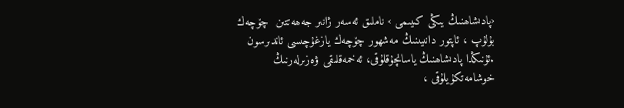‹پادىشاھنىڭ يىڭى كىيىمى › ناملىق ئەسەر ژانىر جەھەتتىن  چۆچەك بۇلۇپ ، ئاپتور دانىيىنىڭ مەشھور چۆچەك يازغۇچىسى ئاندىرسون .ئۇنىڭدا پادىشاھنىڭ ياسانچۇقلۇقى، ئەخمەقلىقى ۋەزىرلەرنىڭ خوشامەتكۇيلۇقى ،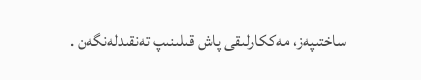ساختىپەز، مەككارلىقى پاش قىلىنىپ تەنقىدلەنگەن .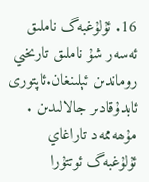16. ئۇلۇغبەگ ناملىق ئەسەر شۇ ناملىق تارىخىي روماندىن ئېلىنغان.ئاپتورى ئابدۇقادىر جالالىدىن . مۇھەممەد تاراغاي ئۇلۇغبەگ ئوتتۇرا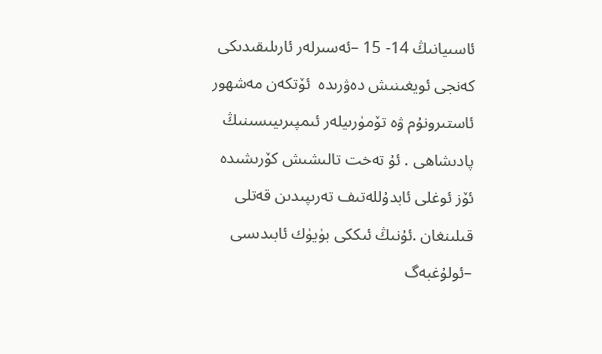ئاسىيانىڭ 14- 15 –ئەسىرلەر ئارىلىقىدىكى كەنجى ئويغىنىش دەۋرىدە  ئۆتكەن مەشھور ئاستىرونۇم ۋە تۆمۈرىيلەر ئىمپىرىيىسىنىڭ پادىشاھى . ئۇ تەخت تالىشىش كۆرىشىدە ئۆز ئوغلى ئابدۇللەتىف تەرىپىدىن قەتلى قىلىنغان .ئۇنىڭ ئىككى بۈيۈك ئابىدىسى –ئولۇغبەگ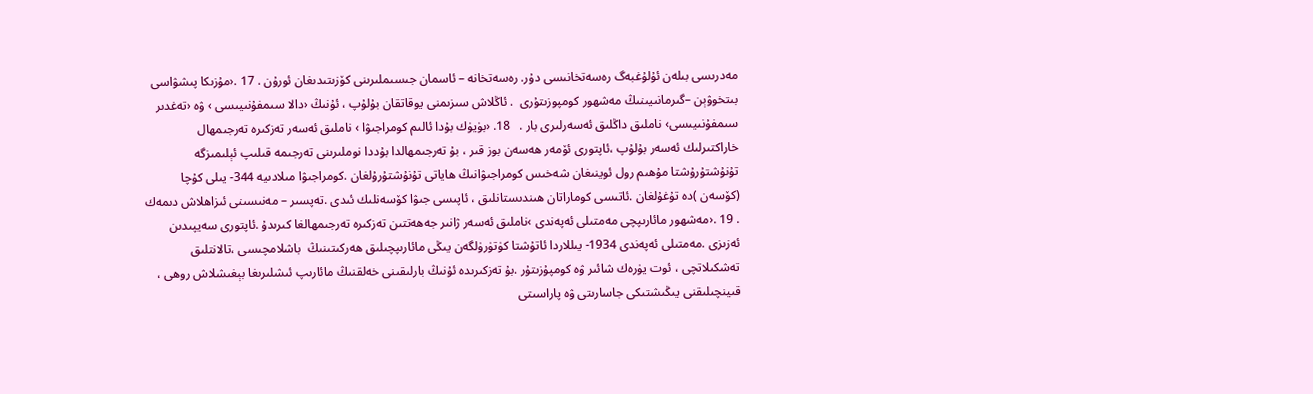مەدرىسى بىلەن ئۇلۇغبەگ رەسەتخانىسى دۇر. رەسەتخانە – ئاسمان جىسىملىرىنى كۆزىتىدىغان ئورۇن . 17 .‹مۇزىكا پىشۋاسى بىتخوۋېن –گىرمانىيىنىڭ مەشھور كومپوزىتۇرى  . ئاڭلاش سىزىمنى يوقاتقان بۇلۇپ ، ئۇنىڭ ‹دالا سىمفۇنىيىسى › ۋە ‹تەغدىر سىمفۇنىيىسى› ناملىق داڭلىق ئەسەرلىرى بار .   18. ‹بۈيۈك بۇدا ئالىم كومراجىۋا › ناملىق ئەسەر تەزكىرە تەرجىمھال خاراكتىرلىك ئەسەر بۇلۇپ ،ئاپتورى ئۆمەر ھەسەن بوز قىر ، بۇ تەرجىمھالدا بۇددا نوملىرىنى تەرجىمە قىلىپ ئېلىمىزگە تۇنۇشتۇرۇشتا مۇھىم رول ئوينىغان شەخىس كومراجىۋانىڭ ھاياتى تۇنۇشتۇرۇلغان .كومراجىۋا مىلادىيە 344- يىلى كۇچا (كۆسەن )دە تۇغۇلغان .ئاتىسى كوماراتان ھىندىستانلىق ، ئاپىسى جىۋا كۆسەنلىك ئىدى .تەپسىر – مەنىسىنى ئىزاھلاش دىمەك . 19 .‹مەشھور مائارىپچى مەمتىلى ئەپەندى ›ناملىق ئەسەر ژانىر جەھەتتىن تەزكىرە تەرجىمھالغا كىرىدۇ .ئاپتورى سەيپىدىن ئەزىزى .مەمتىلى ئەپەندى 1934- يىللاردا ئاتۇشتا كۈتۈرۈلگەن يىڭى مائارىپچىلىق ھەركىتىنىڭ  باشلامچىسى ،تالانتلىق تەشكىلاتچى ، ئوت يۈرەك شائىر ۋە كومپۇزىتۇر .بۇ تەزكىرىدە ئۇنىڭ بارلىقىنى خەلقنىڭ مائارىپ ئىشلىرىغا بېغىشلاش روھى ، قىينچىلىقنى يىڭىشتىكى جاسارىتى ۋە پاراسىتى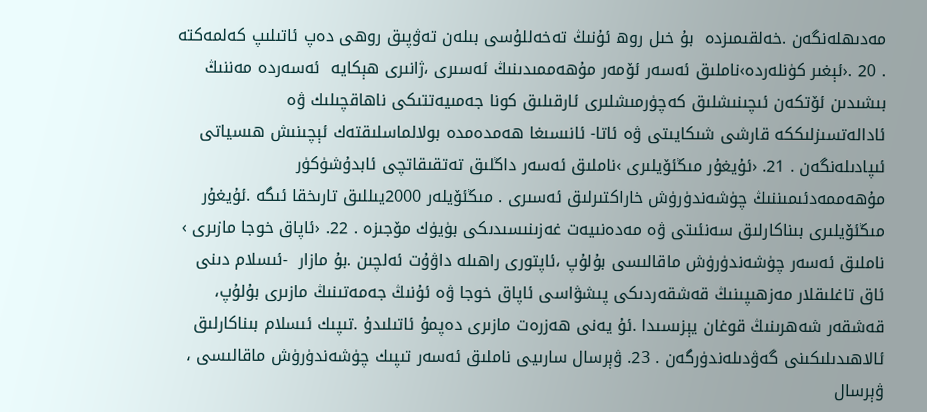مەدىھلەنگەن .خەلقىمىزدە  بۇ خىل روھ ئۇنىڭ تەخەللۇسى بىلەن تەۋپىق روھى دەپ ئاتىلىپ كەلمەكتە . 20 .‹ئېغىر كۈنلەردە›ناملىق ئەسەر ئۆمەر مۇھەممىدىنىڭ ئەسىرى ،ژانىرى ھېكايە  ئەسەردە مەننىڭ  بىشىدىن ئۆتكەن ئىچىنىشلىق كەچۈرمىشلىرى ئارقىلىق كونا جەمىيەتتىكى ناھاقچىلىك ۋە ئادالەتسىزلىككە قارشى شىكايىتى ۋە ئاتا- ئانىسىغا ھەمدەمدە بولالماسلىقتەك ئېچىنىش ھىسياتى ئىپادىلەنگەن . 21. ‹ئۇيغۇر مىڭئۆيلىرى ›ناملىق ئەسەر داڭلىق تەتقىقاتچى ئابدۇشۈكۈر مۇھەممەدئىمىننىڭ چۈشەندۈرۈش خاراكتىرلىق ئەسىرى . مىڭئۆيلەر 2000يىللىق تارىخقا ئىگە .ئۇيغۇر مىڭئۆيلىرى بىناكارلىق سەنئىتى ۋە مەدەنىيەت غەزىنىسىدىكى بۈيۈك مۆجىزە . 22. ‹ئاپاق خوجا مازىرى › ناملىق ئەسەر چۈشەندۈرۈش ماقالىسى بۇلۇپ ،ئاپتورى راھىلە داۋۇت ئەلچىن .بۇ مازار  -ئىسلام دىنى ئاق تاغلىقلار مەزھىپىنىڭ قەشقەردىكى پىشۋاسى ئاپاق خوجا ۋە ئۇنىڭ جەمەتىنىڭ مازىرى بۇلۇپ، قەشقەر شەھرىنىڭ قوغان يېزىسىدا .ئۇ يەنى ھەزرەت مازىرى دەپمۇ ئاتىلىدۇ .تىپىك ئىسلام بىناكارلىق ئالاھىدىلىكىنى گەۋدىلەندۈرگەن . 23. ۋېرسال سارىيى ناملىق ئەسەر تىپىك چۈشەندۈرۈش ماقالىسى ، ۋېرسال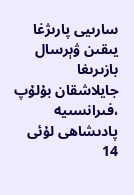سارىيى پارىژغا يىقىن ۋېرسال بازىرىغا جايلاشقان بۇلۇپ ،فىرانسىيە پادىشاھى لۇئى 14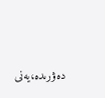دەۋرىدە،يەنى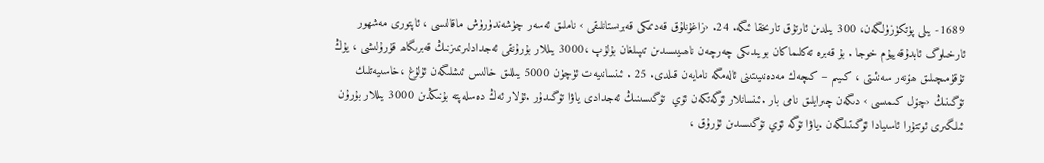1689- يىلى پۈتكۈزۈلگەن، 300 يىلدىن ئارتۇق تارىخقا ئىگە. 24. ‹زاغۇنلۇق قەدىمكى قەبرىستانلىقى › ناملىق ئەسەر چۈشەندۈرۈش ماقالىسى ، ئاپتورى مەشھور ئارخىلوگ ئابدۇقەييۇم خوجا . بۇ قەبرە تەكلىماكان بويىدىكى چەرچەن ناھىيىسىدىن تىپىلغان بۇلۇپ ،3000 يىللار بۇرۇنقى ئەجدادلىرىمىزنىڭ قەبرىگاھ قۇرۇلىشى ، يۇڭ تۇقۇمىچىلىق ھۆنەر سەنئىتى ، كىيىم – كىچەك مەدەنىيىتىنى ئالەمگە نامايەن قىلدى. 25 . ئىنسانىيەت ئۈچۈن 5000 يىللىق خالىس ئىشلىگەن ئۇلۇغ ،خاسىيەتلىك تۆگىنىڭ ‹چۆل كىمىسى › دىگەن چىرايلىق نامى بار .ئىنسانلار ئۆگەتكەن ئۆي  تۆگىسىنىڭ ئەجدادى ياۋا تۆگىدۇر .ئۇلار ئەڭ دەسلەپتە بۇنىڭدىن 3000 يىللار بۇرۇن ئىلگىرى ئوتتۇرا ئاسىيادا ئۆگىتىلگەن .ياۋا تۆگە ئۆي تۆگىسىدىن ئۇرۇق ،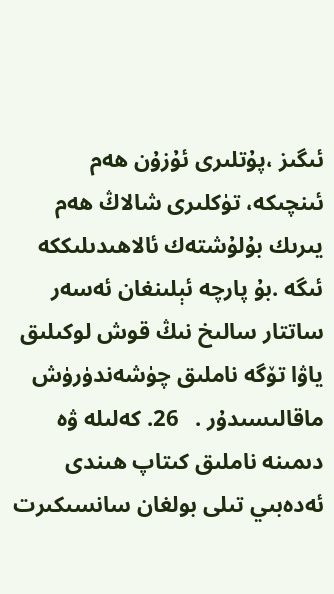ئىگىز ،پۇتلىرى ئۇزۇن ھەم ئىنچىكە، تۈكلىرى شالاڭ ھەم يىرىك بۇلۇشتەك ئالاھىدىلىككە ئىگە .بۇ پارچە ئېلىنغان ئەسەر ساتتار سالىخ نىڭ قوش لوكىلىق ياۋا تۆگە ناملىق چۈشەندۈرۈش ماقالىسىدۇر .   26. كەلىلە ۋە دىمىنە ناملىق كىتاپ ھىندى ئەدەبىي تىلى بولغان سانسىكىرت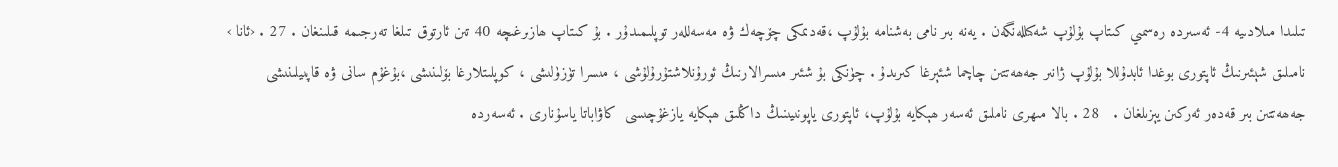تىلىدا مىلادىيە 4- ئەسىردە رەسمىي كىتاپ بۇلۇپ شەكىللەنگەن . يەنە بىر نامى بەشنامە بۇلۇپ ،قەدىمكى چۆچەك ۋە مەسەللەر توپلىمىدۇر . بۇ كىتاپ ھازىرغىچە 40 تىن ئارتوق تىلغا تەرجىمە قىلىنغان . 27 . ‹ئانا › نامىلىق شېئىرنىڭ ئاپتورى بوغدا ئابدۇللا بۇلۇپ ژانىر جەھەتتىن چاچما شئېرغا كىرىدۇ . چۈنكى بۇ شئىر مىسرالارنىڭ ئورۇنلاشتۇرۇلۇشى ، مىسرا تۈزۈلىشى ، كوپلىتلارغا بۆلىنىشى ،بۇغۇم سانى ۋە قاپىيلىنىشى جەھەتتىن بىر قەدەر ئەركىن يېزىلغان .   28 . بالا مىھرى ناملىق ئەسەر ھېكايە بۇلۇپ، ئاپتورى ياپونىيىنىڭ داڭلىق ھېكايە يازغۇچىسى  كاۋاباتا ياسۇنارى . ئەسەردە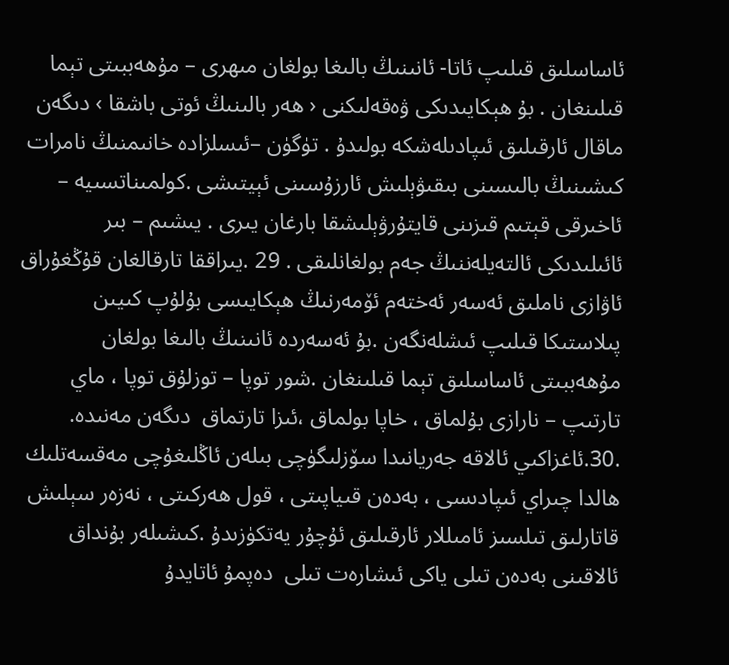ئاساسلىق قىلىپ ئاتا- ئانىنىڭ بالىغا بولغان مىھرى – مۇھەببىتى تېما قىلىنغان . بۇ ھېكايىدىكى ۋەقەلىكنى ‹ ھەر بالىنىڭ ئوتى باشقا › دىگەن ماقال ئارقىلىق ئىپادىلەشكە بولىدۇ . تۈگۈن –ئىسلزادە خانىمنىڭ نامرات كىشىنىڭ بالىسىنى بىقىۋېلىش ئارزۇسىنى ئېيتىشى .كولمىناتسىيە – ئاخىرقى قېتىم قىزىنى قايتۇرۋېلىشقا بارغان يىرى . يىشىم – بىر ئائىلىدىكى ئالتەيلەننىڭ جەم بولغانلىقى . 29 .يىراققا تارقالغان قۇڭغۇراق ئاۋازى ناملىق ئەسەر ئەختەم ئۆمەرنىڭ ھېكايىسى بۇلۇپ كىيىن پىلاستىكا قىلىپ ئىشلەنگەن .بۇ ئەسەردە ئانىنىڭ بالىغا بولغان مۇھەببىتى ئاساسلىق تېما قىلىنغان .شور توپا – توزلۇق توپا ، ماي تارتىپ – نارازى بۇلماق ، خاپا بولماق ،ئىزا تارتماق  دىگەن مەنىدە. .30.ئاغزاكىي ئالاقە جەريانىدا سۆزلىگۈچى بىلەن ئاڭلىغۇچى مەقسەتلىك ھالدا چىراي ئىپادىسى ، بەدەن قىياپىتى ، قول ھەركىتى ، نەزەر سېلىش  قاتارلىق تىلسىز ئامىللار ئارقىلىق ئۇچۇر يەتكۈزىدۇ .كىشىلەر بۇنداق ئالاقىنى بەدەن تىلى ياكى ئىشارەت تىلى  دەپمۇ ئاتايدۇ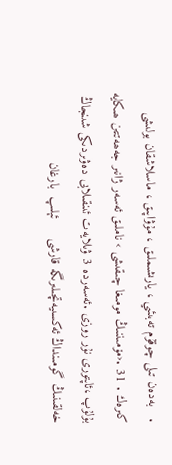.   بەدەن تىلى چوقۇم تەبىئىي ، يارىشىملىق ، مۇۋاپىق ، ماسلاشقان بولىشى كىرەك . 31 .‹مۆمىننىڭ مومىغا چىقىشى › ناملىق ئەسەر ژانىر جەھەتتىن ھىكايە  بۇلۇپ ،ئاپتورى نۇر روزى .ئەسەردە 3 ۋىلايەت ئىنقىلابى دەۋىردىكى شىنجاڭ خەلقىنىڭ گومىنداڭ ئەكسىيەتچىلىرىگە قارشى     ئېلىپ  بارغان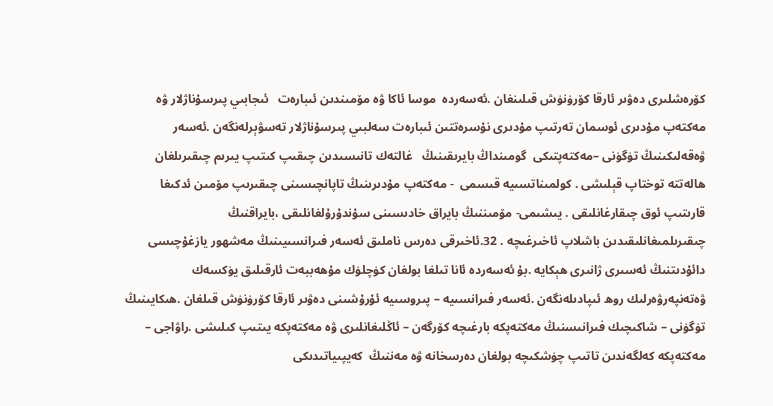كۆرەشلىرى دەۋىر ئارقا كۆرۈنۈش قىلىنغان .ئەسەردە  موسا ئاكا ۋە مۆمىندىن ئىبارەت   ئىجابىي پىرسۇناژلار ۋە  مەكتەپ مۇدىرى ئوسمان تەرتىپ مۇدىرى نۇسرەتتىن ئىبارەت سەلبىي پىرسۇناژلار تەسۋېرلەنگەن .ئەسەر ۋەقەلىكىنىڭ تۈگۈنى –مەكتەپتىكى  گومىنداڭ بايرىقىنىڭ   غالتەك تانىسىدىن چىقىپ كىتىپ يىرىم چىقىرىلغان ھالەتتە توختاپ قېلىشى . كولمىناتسىيە قىسمى  - مەكتەپ مۇدىرىنىڭ تاپانچىسىنى چىقىرىپ مۆمىن ئدكىغا قارىتىپ ئوق چىقارغانلىقى . يىشىمى- مۆمىننىڭ بايراق خادىسىنى سۇندۇرۇلغانلىقى ،بايراقنىڭ چىقىرىلمىغانلىقىدىن باشلاپ ئاخىرغىچە . 32.ئاخىرقى دەرس ناملىق ئەسەر فىرانسىيىنىڭ مەشھور يازغۇچىسى دائۇدىتنىڭ ئەسىرى ژانىرى ھېكايە .بۇ ئەسەردە ئانا تىلغا بولغان كۈچلۈك مۇھەببەت ئارقىلىق يۈكسەك ۋەتەنپەرۋەرلىك روھ ئىپادىلەنگەن .ئەسەر فىرانسىيە – پىروسىيە ئۇرۇشىنى دەۋىر ئارقا كۆرۈنۈش قىلغان .ھىكايىنىڭ تۈگۈنى – شاكىچىك فىرانىسنىڭ مەكتەپكە بارغىچە كۆرگەن – ئاڭلىغانلىرى ۋە مەكتەپكە يىتىپ كىلىشى .راۋاجى – مەكتەپكە كەلگەندىن تاتىپ چۈشكىچە بولغان دەرسخانە ۋە مەننىڭ  كەيپىياتىدىكى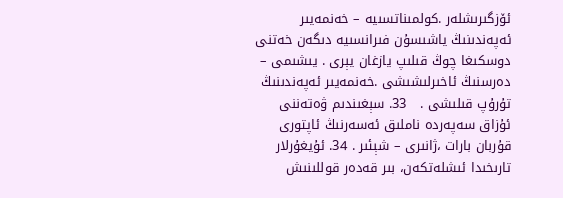ئۆزگىرىشلەر .كولمىناتسىيە – خەنمەيىر ئەپەندىنىڭ ياشىسۇن فىرانسىيە دىگەن خەتنى دوسكىغا چوڭ قىلىپ يازغان يېرى . يىشىمى – دەرسنىڭ ئاخىرلىشىشى .خەنمەيىر ئەپەندىنىڭ تۇرۇپ قىلىشى .   33. سېغىندىم ۋەتەننى ئۇزاق سەپەردە ناملىق ئەسەرنىڭ ئاپتورى قۇربان بارات ،ژانىرى – شېئىر . 34. ئۇيغۇرلار تارىخىدا ئىشلەتكەن، بىر قەدەر قوللىنىش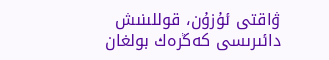ۋاقتى ئۇزۇن، قوللىنىش دائىرىسى كەڭرەك بولغان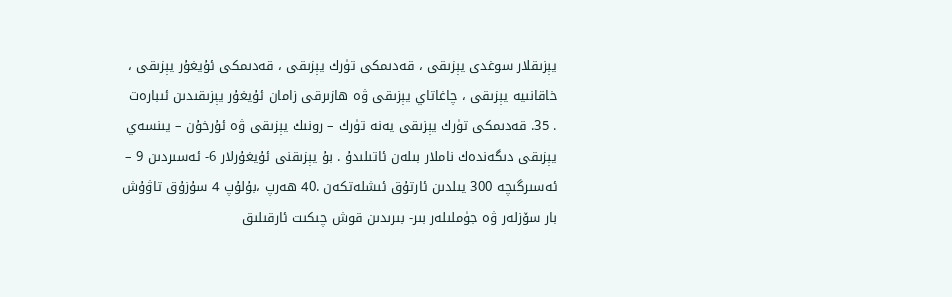يېزىقلار سوغدى يېزىقى ، قەدىمكى تۈرك يېزىقى ، قەدىمكى ئۇيغۇر يېزىقى ، خاقانىيە يېزىقى ، چاغاتاي يېزىقى ۋە ھازىرقى زامان ئۇيغۇر يېزىقىدىن ئىبارەت  . 35. قەدىمكى تۈرك يېزىقى يەنە تۈرك – رونىك يېزىقى ۋە ئۇرخۇن – يىنسەي يېزىقى دىگەندەك ناملار بىلەن ئاتىلىدۇ . بۇ يېزىقنى ئۇيغۇرلار 6- ئەسىردىن 9 – ئەسىرگىچە 300 يىلدىن ئارتۇق ئىشلەتكەن .40 ھەرپ ،بۇلۇپ 4 سۇزۇق تاۋۇش بار سۆزلەر ۋە جۈملىلەر بىر- بىرىدىن قوش چىكىت ئارقىلىق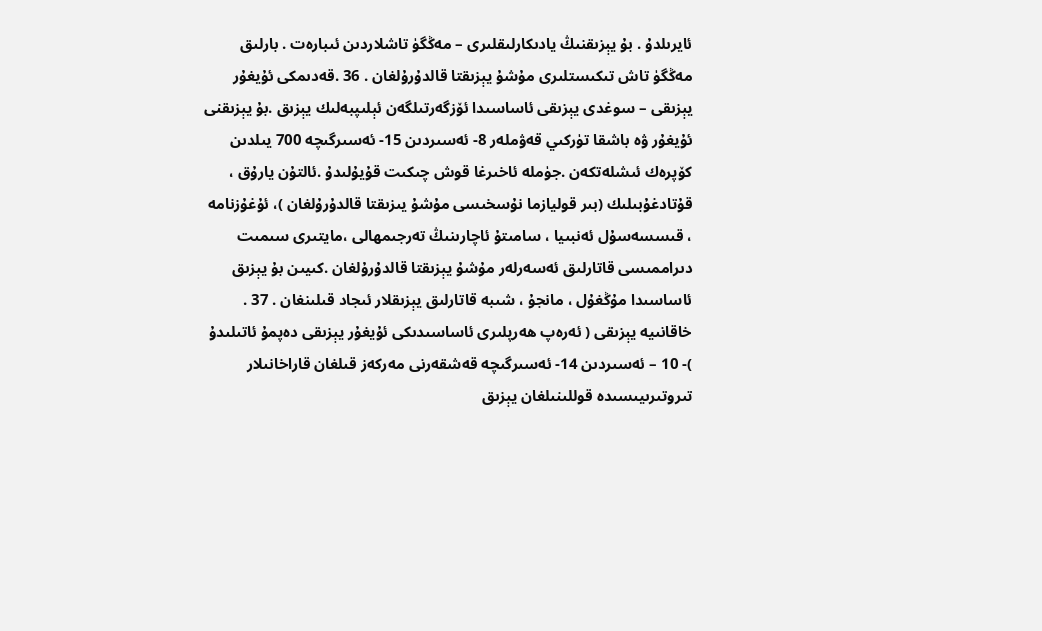ئايرىلدۇ . بۇ يېزىقنىڭ يادىكارلىقلىرى – مەڭگۈ تاشلاردىن ئىبارەت . بارلىق مەڭگۈ تاش تىكىستلىرى مۇشۇ يېزىقتا قالدۇرۇلغان . 36 .قەدىمكى ئۇيغۇر يېزىقى – سوغدى يېزىقى ئاساسىدا ئۆزگەرتىلگەن ئېلىپبەلىك يېزىق .بۇ يېزىقنى ئۇيغۇر ۋە باشقا تۈركىي قەۋملەر 8- ئەسىردىن 15- ئەسىرگىچە 700 يىلدىن كۆپرەك ئىشلەتكەن .جۈملە ئاخىرغا قوش چىكىت قۇيۇلىدۇ .ئالتۇن يارۇق ، قۇتادغۇبىلىك (بىر قوليازما نۇسخىسى مۇشۇ يىزىقتا قالدۇرۇلغان )، ئۇغۇزنامە ، قىسسەسۇل ئەنبىيا ، سامىتۇ ئاچارىنىڭ تەرجىمھالى ،مايتىرى سىمىت دىراممىسى قاتارلىق ئەسەرلەر مۇشۇ يېزىقتا قالدۇرۇلغان .كىيىن بۇ يېزىق ئاساسىدا مۇڭغۇل ، مانجۇ ، شىبە قاتارلىق يېزىقلار ئىجاد قىلىنغان . 37 . خاقانىيە يېزىقى ( ئەرەپ ھەرپلىرى ئاساسىدىكى ئۇيغۇر يېزىقى دەپمۇ ئاتىلىدۇ )- 10 – ئەسىردىن 14- ئەسىرگىچە قەشقەرنى مەركەز قىلغان قاراخانىلار تىروتىرىيىسىدە قوللىنىلغان يېزىق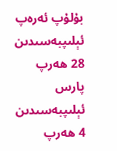بۇلۇپ ئەرەپ ئېلىپبەسىدىن 28 ھەرپ پارس ئېلىپبەسىدىن 4 ھەرپ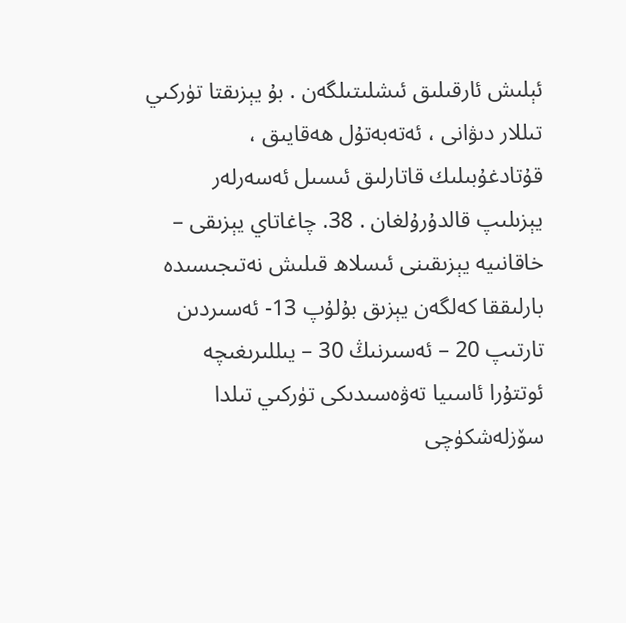ئېلىش ئارقىلىق ئىشلىتىلگەن . بۇ يېزىقتا تۈركىي تىللار دىۋانى ، ئەتەبەتۇل ھەقايىق ، قۇتادغۇبىلىك قاتارلىق ئىسىل ئەسەرلەر يېزىلىپ قالدۇرۇلغان . 38. چاغاتاي يېزىقى – خاقانىيە يېزىقىنى ئىسلاھ قىلىش نەتىجىسىدە بارلىققا كەلگەن يېزىق بۇلۇپ 13- ئەسىردىن تارتىپ 20 – ئەسىرنىڭ 30 – يىللىرىغىچە ئوتتۇرا ئاسىيا تەۋەسىدىكى تۈركىي تىلدا سۆزلەشكۈچى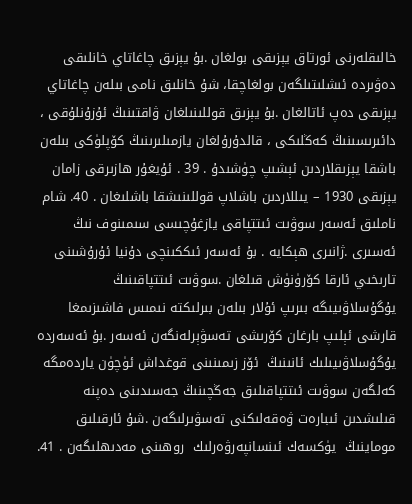خالىقلەرنى ئورتاق يېزىقى بولغان .بۇ يېزىق چاغاتاي خانلىقى دەۋىردە ئىشلىتىلگەن بولغاچقا، شۇ خانلىق نامى بىلەن چاغاتاي يېزىقى دەپ ئاتالغان .بۇ يېزىق قوللىنىلغان ۋاقتىنىڭ ئۇزۇنلۇقى ، دائىرىسىنىڭ كەڭلىكى ، قالدۇرۇلغان يازمىلىرىنىڭ كۆپلۈكى بىلەن باشقا يېزىقلاردىن ئېشىپ چۈشىدۇ . 39 . ئۇيغۇر ھازىرقى زامان يېزىقى 1930 – يىللاردىن باشلاپ قوللىنىشقا باشلىغان . 40. شام ناملىق ئەسەر سوۋىت ئىتتپاقى يازغۇچىسى سىمىنوف نىڭ ئەسىرى .ژانىرى ھېكايە . بۇ ئەسەر ئىككىنچى دۇنيا ئۇرۇشىنى تارىخىي ئارقا كۆرۈنۈش قىلغان .سوۋىت ئىتتپاقىنىڭ يۇگۇسلاۋىيىگە بىرىپ ئۇلار بىلەن بىرلىكتە نىمىس فاشىزىمغا قارشى ئېلىپ بارغان كۆرىشى تەسۋېرلەنگەن ئەسەر .بۇ ئەسەردە يۇگۇسلاۋىيىلىك ئانىنىڭ  ئۆز زىمىنىنى قوغداش ئۈچۈن ياردەمگە كەلگەن سوۋىت ئىتتپاقىلىق جەڭچىنىڭ جەسىدىنى دەپنە قىلىشدىن ئىبارەت ۋەقەلىكنى تەسۋىرلىگەن .شۇ ئارقىلىق موماينىڭ  يۈكسەك ئىنسانپەرۋەرلىك  روھىنى مەدىھلىگەن . 41.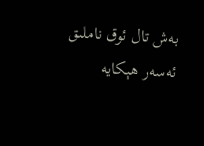بەش تال ئوق ناملىق ئەسەر ھېكايە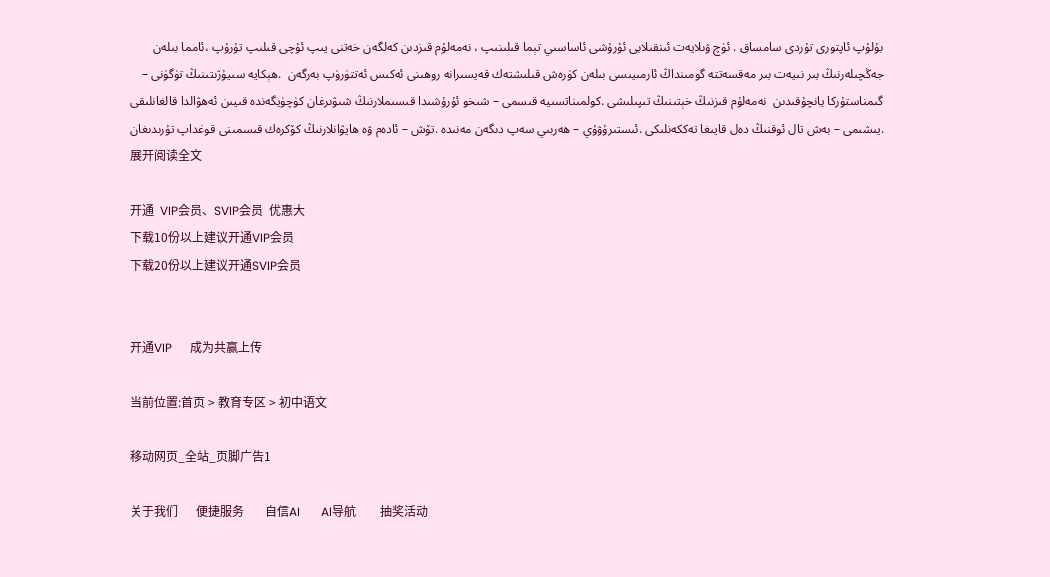بۇلۇپ ئاپتورى تۇردى سامساق . ئۈچ ۋىلايەت ئىنقىلابى ئۇرۇشى ئاساسىي تېما قىلىنىپ ، نەمەلۇم قىزدىن كەلگەن خەتنى يىپ ئۇچى قىلىپ تۇرۇپ ،ئامما بىلەن جەڭچىلەرنىڭ بىر نىيەت بىر مەقسەتتە گومىنداڭ ئارمىيىسى بىلەن كۈرەش قىلىشتەك قەيسىرانە روھىنى ئەكىس ئەتتۈرۈپ بەرگەن  .ھېكايە سىيۇژىتىنىڭ تۈگۈنى – گىمناستۇركا يانچۇقىدىن  نەمەلۇم قىزنىڭ خېتىنىڭ تىپىلىشى .كولمىناتسىيە قىسمى – شىخو ئۇرۇشىدا قىسىملارنىڭ شىۋىرغان كۈچۈيگەندە قىيىن ئەھۋالدا قالغانلىقى .يىشىمى – بەش تال ئوقنىڭ دەل قايىغا تەككەنلىكى .ئىستىرۇۋۇي – ھەربىي سەپ دىگەن مەنىدە .تۆش – ئادەم ۋە ھايۋانلارنىڭ كۆكرەك قىسمىنى قوغداپ تۇرىدىغان
展开阅读全文

开通  VIP会员、SVIP会员  优惠大
下载10份以上建议开通VIP会员
下载20份以上建议开通SVIP会员


开通VIP      成为共赢上传

当前位置:首页 > 教育专区 > 初中语文

移动网页_全站_页脚广告1

关于我们      便捷服务       自信AI       AI导航        抽奖活动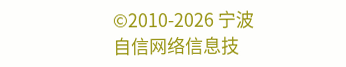©2010-2026 宁波自信网络信息技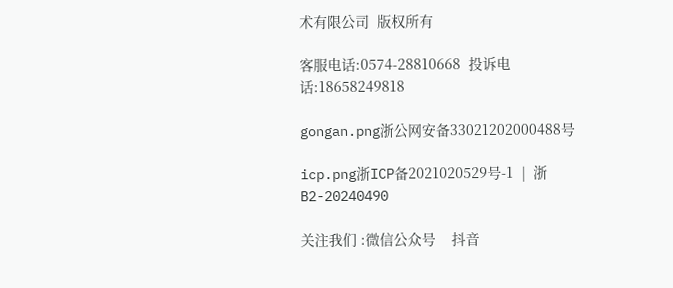术有限公司  版权所有

客服电话:0574-28810668  投诉电话:18658249818

gongan.png浙公网安备33021202000488号

icp.png浙ICP备2021020529号-1  |  浙B2-20240490

关注我们 :微信公众号    抖音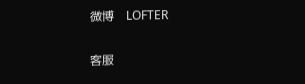微博    LOFTER

客服